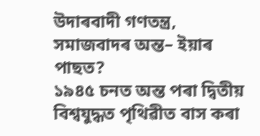উদাৰবাদী গণতন্ত্ৰ, সমাজবাদৰ অন্ত– ইয়াৰ পাছত?
১৯৪৫ চনত অন্ত পৰা দ্বিতীয় বিশ্বযুদ্ধত পৃথিৱীত বাস কৰা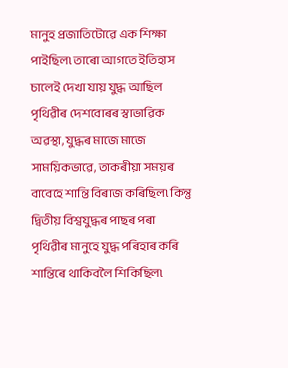মানুহ প্ৰজাতিটোৱে এক শিক্ষা পাইছিল৷ তাৰো আগতে ইতিহাস চালেই দেখা যায় যুদ্ধ আছিল পৃথিৱীৰ দেশবোৰৰ স্বাভাৱিক অৱস্থা, যুদ্ধৰ মাজে মাজে সাময়িকভাৱে, তাকৰীয়া সময়ৰ বাবেহে শান্তি বিৰাজ কৰিছিল৷ কিন্তু দ্বিতীয় বিশ্বযুদ্ধৰ পাছৰ পৰা পৃথিৱীৰ মানুহে যুদ্ধ পৰিহাৰ কৰি শান্তিৰে থাকিবলৈ শিকিছিল৷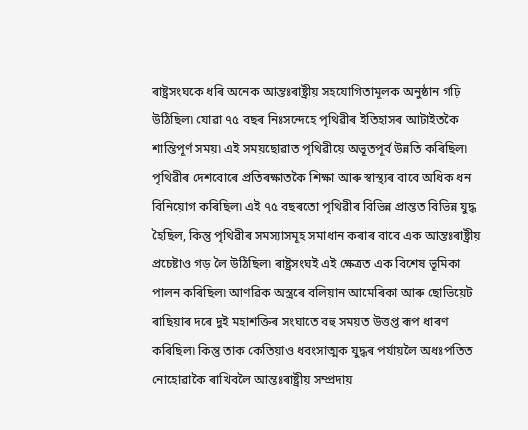ৰাষ্ট্ৰসংঘকে ধৰি অনেক আন্তঃৰাষ্ট্ৰীয় সহযোগিতামূলক অনুষ্ঠান গঢ়ি উঠিছিল৷ যোৱা ৭৫ বছৰ নিঃসন্দেহে পৃথিৱীৰ ইতিহাসৰ আটাইতকৈ শান্তিপূৰ্ণ সময়৷ এই সময়ছোৱাত পৃথিৱীয়ে অভূতপূৰ্ব উন্নতি কৰিছিল৷ পৃথিৱীৰ দেশবোৰে প্ৰতিৰক্ষাতকৈ শিক্ষা আৰু স্বাস্থ্যৰ বাবে অধিক ধন বিনিয়োগ কৰিছিল৷ এই ৭৫ বছৰতো পৃথিৱীৰ বিভিন্ন প্ৰান্তত বিভিন্ন যুদ্ধ হৈছিল, কিন্তু পৃথিৱীৰ সমস্যাসমূহ সমাধান কৰাৰ বাবে এক আন্তঃৰাষ্ট্ৰীয় প্ৰচেষ্টাও গড় লৈ উঠিছিল৷ ৰাষ্ট্ৰসংঘই এই ক্ষেত্ৰত এক বিশেষ ভূমিকা পালন কৰিছিল৷ আণৱিক অস্ত্ৰৰে বলিয়ান আমেৰিকা আৰু ছোভিয়েট ৰাছিয়াৰ দৰে দুই মহাশক্তিৰ সংঘাতে বহু সময়ত উত্তপ্ত ৰূপ ধাৰণ কৰিছিল৷ কিন্তু তাক কেতিয়াও ধবংসাত্মক যুদ্ধৰ পৰ্যায়লৈ অধঃপতিত নোহোৱাকৈ ৰাখিবলৈ আন্তঃৰাষ্ট্ৰীয় সম্প্ৰদায়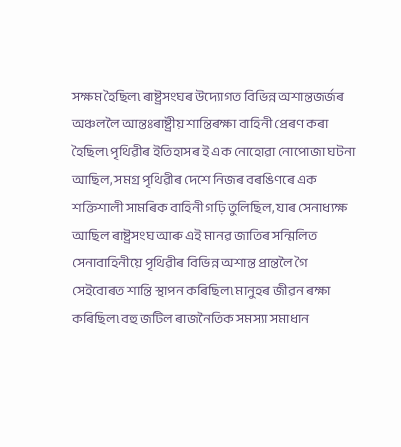সক্ষম হৈছিল৷ ৰাষ্ট্ৰসংঘৰ উদ্যোগত বিভিন্ন অশান্তজৰ্জৰ অঞ্চললৈ আন্তঃৰাষ্ট্ৰীয় শান্তিৰক্ষা বাহিনী প্ৰেৰণ কৰা হৈছিল৷ পৃথিৱীৰ ইতিহাসৰ ই এক নোহোৱা নোপোজা ঘটনা আছিল, সমগ্ৰ পৃথিৱীৰ দেশে নিজৰ বৰঙিণৰে এক শক্তিশালী সামৰিক বাহিনী গঢ়ি তুলিছিল, যাৰ সেনাধ্যক্ষ আছিল ৰাষ্ট্ৰসংঘ আৰু এই মানৱ জাতিৰ সন্মিলিত সেনাবাহিনীয়ে পৃথিৱীৰ বিভিন্ন অশান্ত প্ৰান্তলৈ গৈ সেইবোৰত শান্তি স্থাপন কৰিছিল৷ মানুহৰ জীৱন ৰক্ষা কৰিছিল৷ বহু জটিল ৰাজনৈতিক সমস্যা সমাধান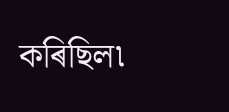কৰিছিল৷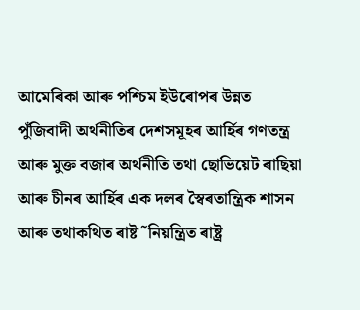আমেৰিকা আৰু পশ্চিম ইউৰোপৰ উন্নত পুঁজিবাদী অৰ্থনীতিৰ দেশসমূহৰ আৰ্হিৰ গণতন্ত্ৰ আৰু মুক্ত বজাৰ অৰ্থনীতি তথা ছোভিয়েট ৰাছিয়া আৰু চীনৰ আৰ্হিৰ এক দলৰ স্বৈৰতান্ত্ৰিক শাসন আৰু তথাকথিত ৰাষ্ট˜নিয়ন্ত্ৰিত ৰাষ্ট্ৰ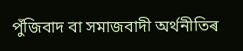পুঁজিবাদ বা সমাজবাদী অৰ্থনীতিৰ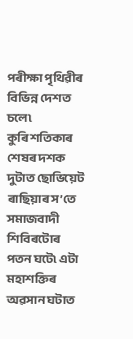পৰীক্ষা পৃথিৱীৰ বিভিন্ন দেশত চলে৷
কুৰি শতিকাৰ শেষৰ দশক দুটাত ছোভিয়েট ৰাছিয়াৰ স’তে সমাজবাদী শিবিৰটোৰ পতন ঘটে৷ এটা মহাশক্তিৰ অৱসান ঘটাত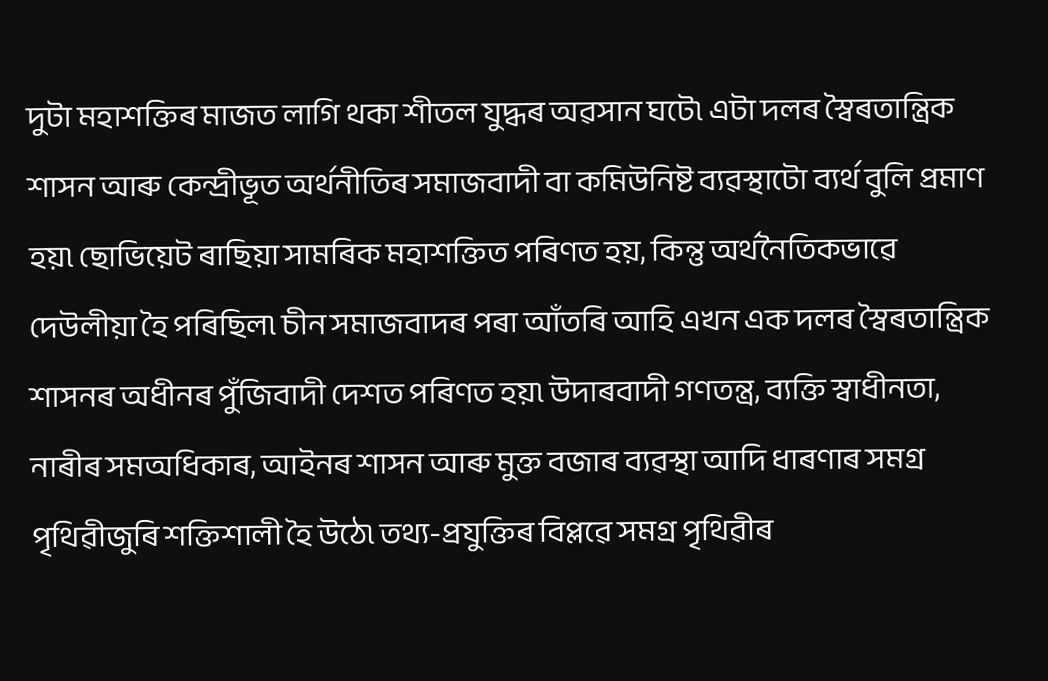দুটা মহাশক্তিৰ মাজত লাগি থকা শীতল যুদ্ধৰ অৱসান ঘটে৷ এটা দলৰ স্বৈৰতান্ত্ৰিক শাসন আৰু কেন্দ্ৰীভূত অৰ্থনীতিৰ সমাজবাদী বা কমিউনিষ্ট ব্যৱস্থাটো ব্যৰ্থ বুলি প্ৰমাণ হয়৷ ছোভিয়েট ৰাছিয়া সামৰিক মহাশক্তিত পৰিণত হয়, কিন্তু অৰ্থনৈতিকভাৱে দেউলীয়া হৈ পৰিছিল৷ চীন সমাজবাদৰ পৰা আঁতৰি আহি এখন এক দলৰ স্বৈৰতান্ত্ৰিক শাসনৰ অধীনৰ পুঁজিবাদী দেশত পৰিণত হয়৷ উদাৰবাদী গণতন্ত্ৰ, ব্যক্তি স্বাধীনতা, নাৰীৰ সমঅধিকাৰ, আইনৰ শাসন আৰু মুক্ত বজাৰ ব্যৱস্থা আদি ধাৰণাৰ সমগ্ৰ পৃথিৱীজুৰি শক্তিশালী হৈ উঠে৷ তথ্য-প্ৰযুক্তিৰ বিপ্লৱে সমগ্ৰ পৃথিৱীৰ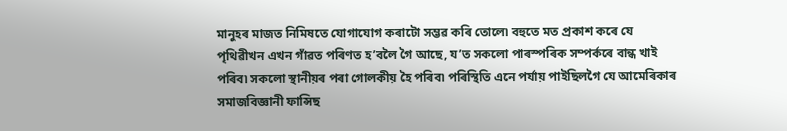মানুহৰ মাজত নিমিষতে যোগাযোগ কৰাটো সম্ভৱ কৰি তোলে৷ বহুতে মত প্ৰকাশ কৰে যে পৃথিৱীখন এখন গাঁৱত পৰিণত হ’বলৈ গৈ আছে, য’ত সকলো পাৰস্পৰিক সম্পৰ্কৰে বান্ধ খাই পৰিব৷ সকলো স্থানীয়ৰ পৰা গোলকীয় হৈ পৰিব৷ পৰিস্থিতি এনে পৰ্যায় পাইছিলগৈ যে আমেৰিকাৰ সমাজবিজ্ঞানী ফান্সিছ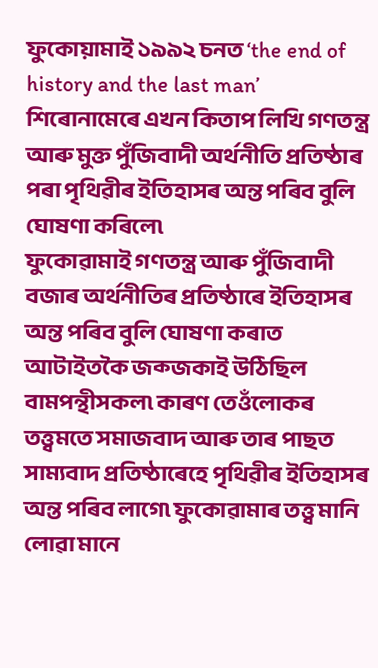ফুকোয়ামাই ১৯৯২ চনত ‘the end of history and the last man’ শিৰোনামেৰে এখন কিতাপ লিখি গণতন্ত্ৰ আৰু মুক্ত পুঁজিবাদী অৰ্থনীতি প্ৰতিষ্ঠাৰ পৰা পৃথিৱীৰ ইতিহাসৰ অন্ত পৰিব বুলি ঘোষণা কৰিলে৷
ফুকোৱামাই গণতন্ত্ৰ আৰু পুঁজিবাদী বজাৰ অৰ্থনীতিৰ প্ৰতিষ্ঠাৰে ইতিহাসৰ অন্ত পৰিব বুলি ঘোষণা কৰাত আটাইতকৈ জক্জকাই উঠিছিল বামপন্থীসকল৷ কাৰণ তেওঁলোকৰ তত্ত্বমতে সমাজবাদ আৰু তাৰ পাছত সাম্যবাদ প্ৰতিষ্ঠাৰেহে পৃথিৱীৰ ইতিহাসৰ অন্ত পৰিব লাগে৷ ফুকোৱামাৰ তত্ত্ব মানি লোৱা মানে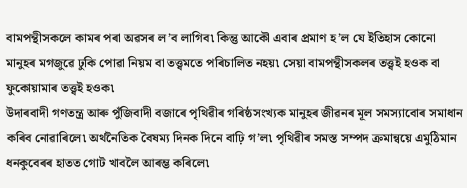বামপন্থীসকলে কামৰ পৰা অৱসৰ ল’ব লাগিব৷ কিন্তু আকৌ এবাৰ প্ৰমাণ হ’ল যে ইতিহাস কোনো মানুহৰ মগজুৱে ঢুকি পোৱা নিয়ম বা তত্ত্বমতে পৰিচালিত নহয়৷ সেয়া বামপন্থীসকলৰ তত্ত্বই হওক বা ফুকোয়ামাৰ তত্ত্বই হওক৷
উদাৰবাদী গণতন্ত্ৰ আৰু পুঁজিবাদী বজাৰে পৃথিৱীৰ গৰিষ্ঠসংখ্যক মানুহৰ জীৱনৰ মূল সমস্যাবোৰ সমাধান কৰিব নোৱাৰিলে৷ অৰ্থনৈতিক বৈষম্য দিনক দিনে বাঢ়ি গ’ল৷ পৃথিৱীৰ সমস্ত সম্পদ ক্ৰমান্বয়ে এমুঠিমান ধনকুবেৰৰ হাতত গোট খাবলৈ আৰম্ভ কৰিলে৷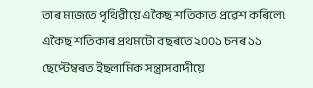তাৰ মাজতে পৃথিৱীয়ে একৈছ শতিকাত প্ৰৱেশ কৰিলে৷ একৈছ শতিকাৰ প্ৰথমটো বছৰতে ২০০১ চনৰ ১১ ছেপ্টেম্বৰত ইছলামিক সন্ত্ৰাসবাদীয়ে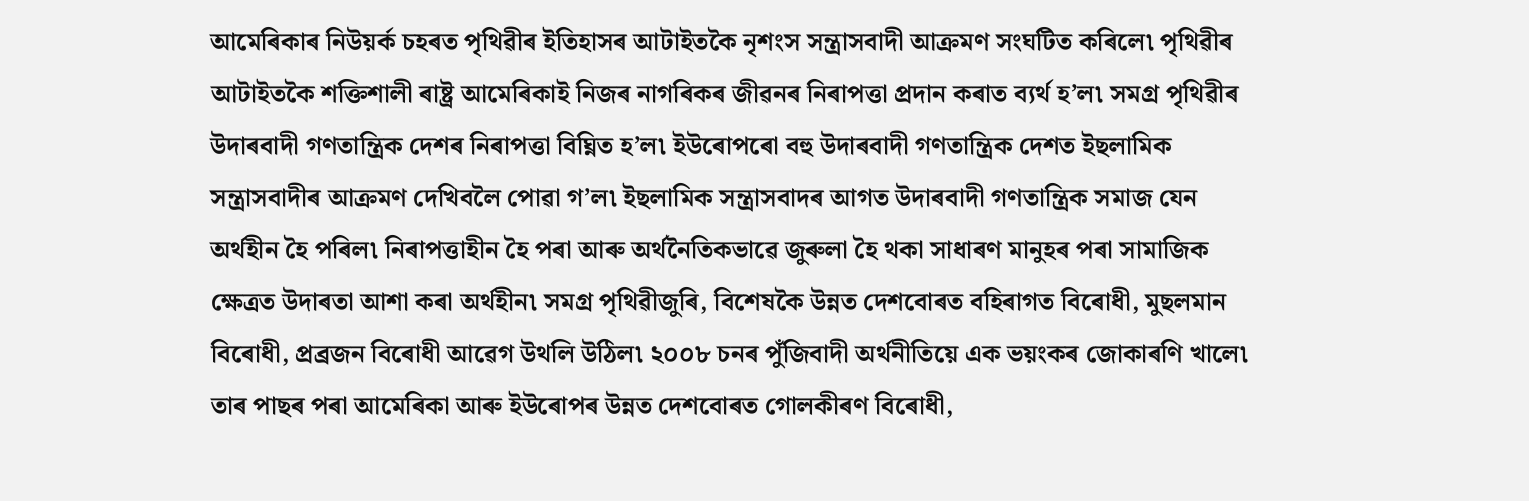আমেৰিকাৰ নিউয়ৰ্ক চহৰত পৃথিৱীৰ ইতিহাসৰ আটাইতকৈ নৃশংস সন্ত্ৰাসবাদী আক্ৰমণ সংঘটিত কৰিলে৷ পৃথিৱীৰ আটাইতকৈ শক্তিশালী ৰাষ্ট্ৰ আমেৰিকাই নিজৰ নাগৰিকৰ জীৱনৰ নিৰাপত্তা প্ৰদান কৰাত ব্যৰ্থ হ’ল৷ সমগ্ৰ পৃথিৱীৰ উদাৰবাদী গণতান্ত্ৰিক দেশৰ নিৰাপত্তা বিঘ্নিত হ’ল৷ ইউৰোপৰো বহু উদাৰবাদী গণতান্ত্ৰিক দেশত ইছলামিক সন্ত্ৰাসবাদীৰ আক্ৰমণ দেখিবলৈ পোৱা গ’ল৷ ইছলামিক সন্ত্ৰাসবাদৰ আগত উদাৰবাদী গণতান্ত্ৰিক সমাজ যেন অৰ্থহীন হৈ পৰিল৷ নিৰাপত্তাহীন হৈ পৰা আৰু অৰ্থনৈতিকভাৱে জুৰুলা হৈ থকা সাধাৰণ মানুহৰ পৰা সামাজিক ক্ষেত্ৰত উদাৰতা আশা কৰা অৰ্থহীন৷ সমগ্ৰ পৃথিৱীজুৰি, বিশেষকৈ উন্নত দেশবোৰত বহিৰাগত বিৰোধী, মুছলমান বিৰোধী, প্ৰব্ৰজন বিৰোধী আৱেগ উথলি উঠিল৷ ২০০৮ চনৰ পুঁজিবাদী অৰ্থনীতিয়ে এক ভয়ংকৰ জোকাৰণি খালে৷ তাৰ পাছৰ পৰা আমেৰিকা আৰু ইউৰোপৰ উন্নত দেশবোৰত গোলকীৰণ বিৰোধী,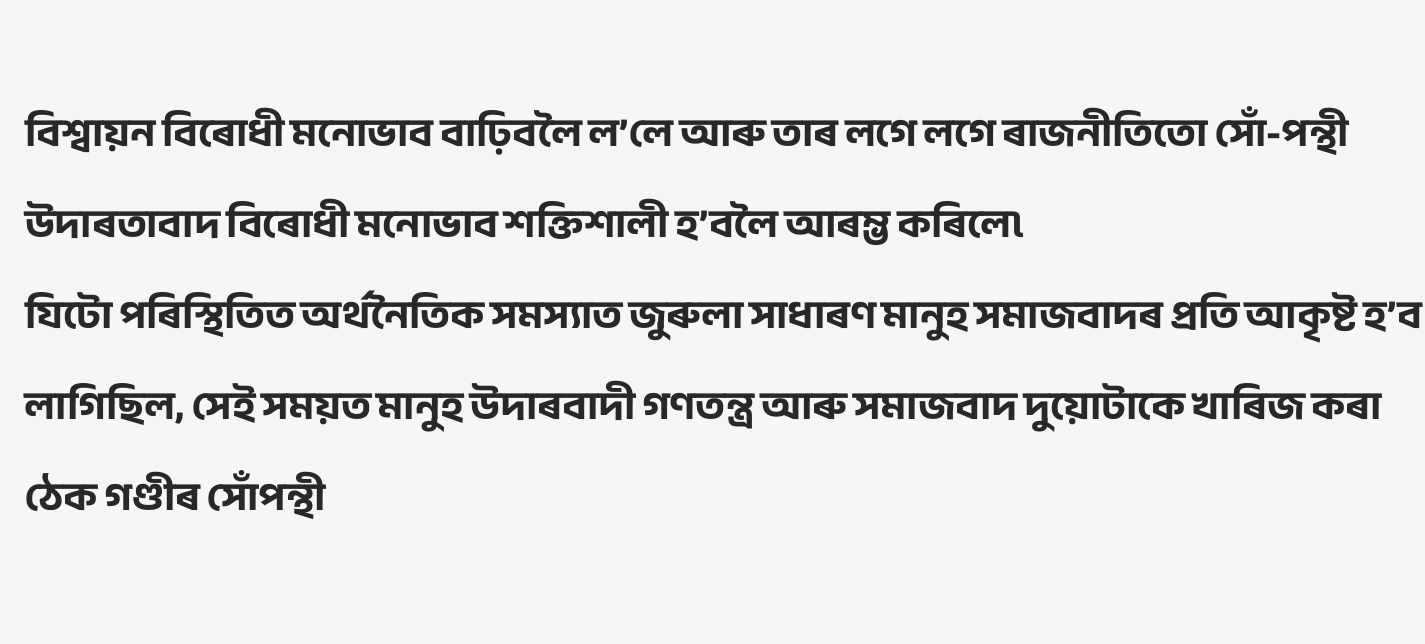বিশ্বায়ন বিৰোধী মনোভাব বাঢ়িবলৈ ল’লে আৰু তাৰ লগে লগে ৰাজনীতিতো সোঁ-পন্থী উদাৰতাবাদ বিৰোধী মনোভাব শক্তিশালী হ’বলৈ আৰম্ভ কৰিলে৷
যিটো পৰিস্থিতিত অৰ্থনৈতিক সমস্যাত জুৰুলা সাধাৰণ মানুহ সমাজবাদৰ প্ৰতি আকৃষ্ট হ’ব লাগিছিল, সেই সময়ত মানুহ উদাৰবাদী গণতন্ত্ৰ আৰু সমাজবাদ দুয়োটাকে খাৰিজ কৰা ঠেক গণ্ডীৰ সোঁপন্থী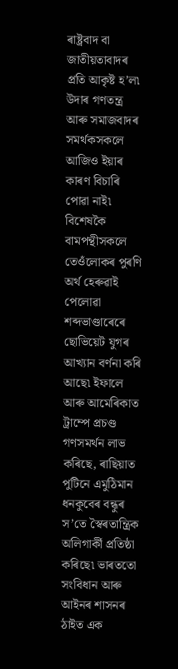ৰাষ্ট্ৰবাদ বা জাতীয়তাবাদৰ প্ৰতি আকৃষ্ট হ’ল৷ উদাৰ গণতন্ত্ৰ আৰু সমাজবাদৰ সমৰ্থকসকলে আজিও ইয়াৰ কাৰণ বিচাৰি পোৱা নাই৷ বিশেষকৈ বামপন্থীসকলে তেওঁলোকৰ পুৰণি অৰ্থ হেৰুৱাই পেলোৱা শব্দভাণ্ডাৰেৰে ছোভিয়েট যুগৰ আখ্যান বৰ্ণনা কৰি আছে৷ ইফালে আৰু আমেৰিকাত ট্ৰাম্পে প্ৰচণ্ড গণসমৰ্থন লাভ কৰিছে, ৰাছিয়াত পুটিনে এমুঠিমান ধনকুবেৰ বন্ধুৰ স’তে স্বৈৰতান্ত্ৰিক অলিগাৰ্কী প্ৰতিষ্ঠা কৰিছে৷ ভাৰততো সংবিধান আৰু আইনৰ শাসনৰ ঠাইত এক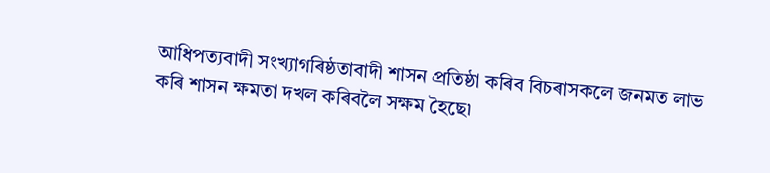আধিপত্যবাদী সংখ্যাগৰিষ্ঠতাবাদী শাসন প্ৰতিষ্ঠা কৰিব বিচৰাসকলে জনমত লাভ কৰি শাসন ক্ষমতা দখল কৰিবলৈ সক্ষম হৈছে৷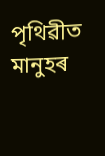পৃথিৱীত মানুহৰ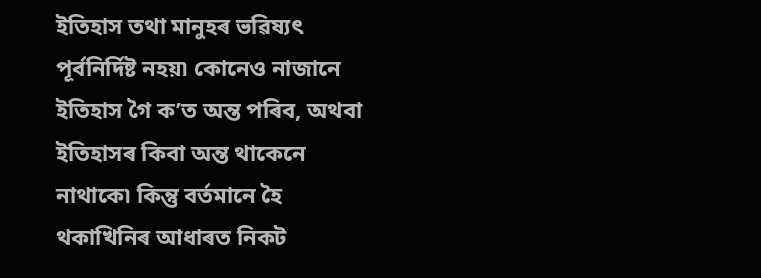ইতিহাস তথা মানুহৰ ভৱিষ্যৎ পূৰ্বনিৰ্দিষ্ট নহয়৷ কোনেও নাজানে ইতিহাস গৈ ক’ত অন্ত পৰিব, অথবা ইতিহাসৰ কিবা অন্ত থাকেনে নাথাকে৷ কিন্তু বৰ্তমানে হৈ থকাখিনিৰ আধাৰত নিকট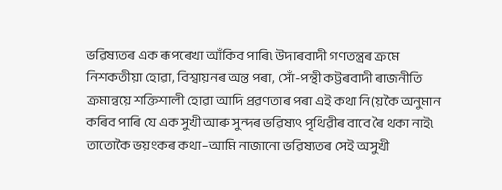ভৱিষ্যতৰ এক ৰূপৰেখা আঁকিব পাৰি৷ উদাৰবাদী গণতন্ত্ৰৰ ক্ৰমে নিশকতীয়া হোৱা, বিশ্বায়নৰ অন্ত পৰা, সোঁ-পন্থী কট্টৰবাদী ৰাজনীতি ক্ৰমান্বয়ে শক্তিশালী হোৱা আদি প্ৰৱণতাৰ পৰা এই কথা নি(য়কৈ অনুমান কৰিব পাৰি যে এক সুখী আৰু সুন্দৰ ভৱিষ্যৎ পৃথিৱীৰ বাবে ৰৈ থকা নাই৷ তাতোকৈ ভয়ংকৰ কথা–আমি নাজানো ভৱিষ্যতৰ সেই অসুখী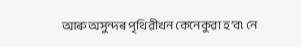আৰু অসুন্দৰ পৃথিৱীখন কেনেকুৱা হ’ব৷ নে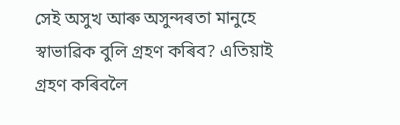সেই অসুখ আৰু অসুন্দৰতা মানুহে স্বাভাৱিক বুলি গ্ৰহণ কৰিব? এতিয়াই গ্ৰহণ কৰিবলৈ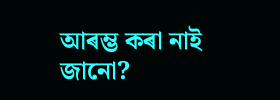আৰম্ভ কৰা নাই জানো?